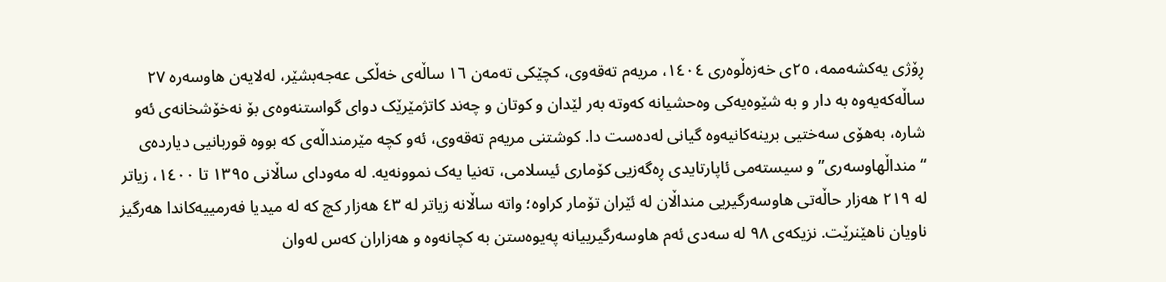ڕۆژی یەکشەممە، ٢٥ی خەزەڵوەری ١٤٠٤، مریەم تەقەوی، کچێکی تەمەن ١٦ ساڵەی خەڵکی عەجەبشێر، لەلایەن هاوسەرە ٢٧ ساڵەکەیەوە بە دار و بە شێوەیەکی وەحشیانە کەوتە بەر لێدان و کوتان و چەند کاتژمێرێک دوای گواستنەوەی بۆ نەخۆشخانەی ئەو شارە، بەهۆی سەختیی برینەکانیەوە گیانی لەدەست دا. کوشتنی مریەم تەقەوی، ئەو کچە مێرمنداڵەی کە بووە قوربانیی دیاردەی “منداڵهاوسەری” و سیستەمی ئاپارتایدی ڕەگەزیی کۆماری ئیسلامی، تەنیا یەک نموونەیە. لە مەودای ساڵانی ١٣٩٥ تا ١٤٠٠، زیاتر لە ٢١٩ هەزار حاڵەتی هاوسەرگیریی منداڵان لە ئێران تۆمار کراوە؛ واتە ساڵانە زیاتر لە ٤٣ هەزار کچ کە لە میدیا فەرمییەکاندا هەرگیز ناویان ناهێنرێت. نزیکەی ٩٨ لە سەدی ئەم هاوسەرگیرییانە پەیوەستن بە کچانەوە و هەزاران کەس لەوان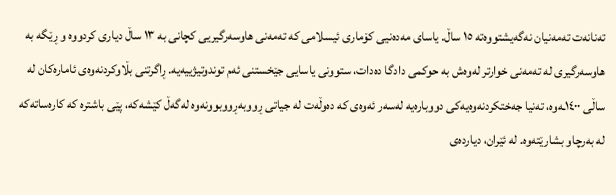تەنانەت تەمەنیان نەگەیشتووەتە ١٥ ساڵ. یاسای مەدەنیی کۆماری ئیسلامی کە تەمەنی هاوسەرگیریی کچانی بە ١٣ ساڵ دیاری کردووە و ڕێگە بە هاوسەرگیری لە تەمەنی خوارتر لەوەش بە حوکمی دادگا دەدات، ستوونی یاسایی جێخستنی ئەم توندوتیژییەیە. ڕاگرتنی بڵاوکردنەوەی ئامارەکان لە ساڵی ١٤٠٠ـەوە، تەنیا جەختکردنەوەیەکی دووبارەیە لەسەر ئەوەی کە دەوڵەت لە جیاتی ڕووبەڕووبوونەوە لەگەڵ کێشەکە، پێی باشترە کە کارەساتەکە لە بەرچاو بشارێتەوە. لە ئێران، دیاردەی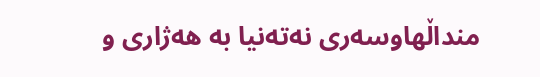منداڵهاوسەری نەتەنیا بە هەژاری و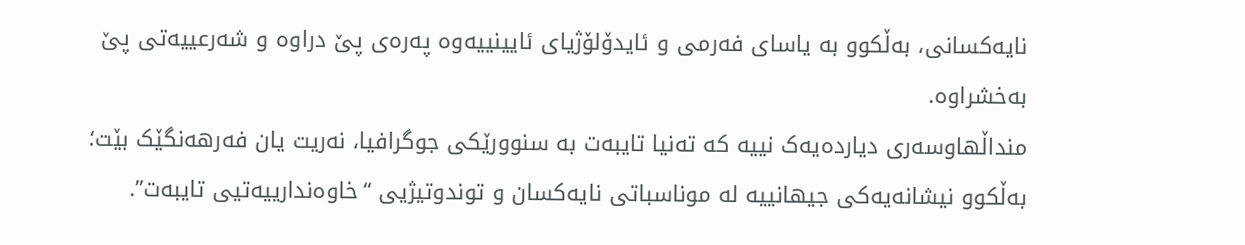نایەکسانی، بەڵکوو بە یاسای فەرمی و ئایدۆلۆژیای ئایینییەوە پەرەی پێ دراوە و شەرعییەتی پێ بەخشراوە.
منداڵهاوسەری دیاردەیەک نییە کە تەنیا تایبەت بە سنوورێکی جوگرافیا، نەریت یان فەرهەنگێک بێت؛ بەڵکوو نیشانەیەکی جیهانییە لە موناسباتی نایەکسان و توندوتیژیی “خاوەندارییەتیی تایبەت”.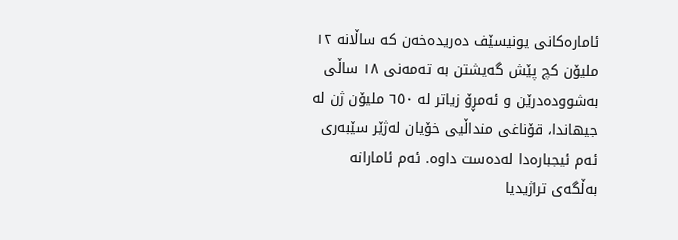ئامارەکانی یونیسێف دەریدەخەن کە ساڵانە ١٢ ملیۆن کچ پێش گەیشتن بە تەمەنی ١٨ ساڵی بەشوودەدرێن و ئەمڕۆ زیاتر لە ٦٥٠ ملیۆن ژن لە جیهاندا، قۆناغی منداڵیی خۆیان لەژێر سێبەری ئەم ئیجبارەدا لەدەست داوە. ئەم ئامارانە بەڵگەی تراژیدیا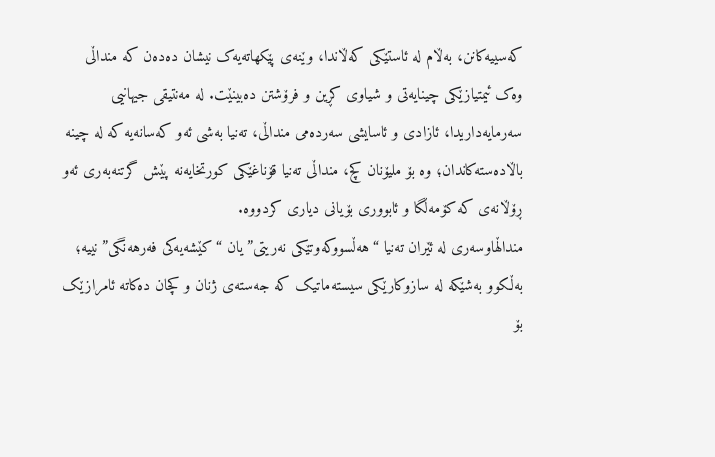کەسییەکانن، بەڵام لە ئاستێکی کەڵاندا، وێنەی پێکهاتەیەک نیشان دەدەن کە منداڵی وەک ئیمتیازێکی چینایەتی و شیاوی کڕین و فرۆشتن دەبینێت. لە مەنتیقی جیهانیی سەرمایەداریدا، ئازادی و ئاسایشی سەردەمی منداڵی، تەنیا بەشی ئەو کەسانەیە کە لە چینە باڵادەستەکاندان؛ وە بۆ ملیۆنان کچ، منداڵی تەنیا قۆناغێکی کورتخایەنە پێش گرتنەبەری ئەو ڕۆڵانەی کە کۆمەڵگا و ئابووری بۆیانی دیاری کردووە.
منداڵهاوسەری لە ئێران تەنیا “هەڵسووکەوتێکی نەریتی” یان “کێشەیەکی فەرهەنگی” نییە؛ بەڵکوو بەشێکە لە سازوکارێکی سیستەماتیک کە جەستەی ژنان و کچان دەکاتە ئامرازێک بۆ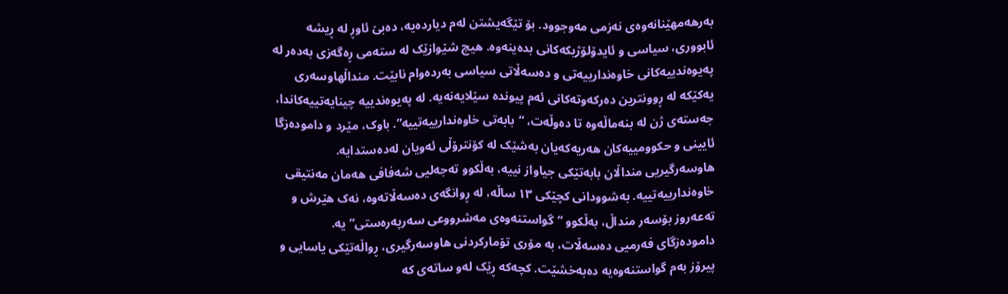بەرهەمهێنانەوەی نەزمی مەوجوود. بۆ تێگەیشتن لەم دیاردەیە، دەبێ ئاوڕ لە ڕیشە ئابووری، سیاسی و ئایدۆلۆژیکەکانی بدەینەوە. هیچ شێوازێک لە ستەمی ڕەگەزی بەدەر لە پەیوەندییەکانی خاوەندارییەتی و دەسەڵاتی سیاسی بەردەوام نابێت. منداڵهاوسەری یەکێکە لە ڕوونترین دەرکەوتەکانی ئەم پیوندە سێلایەنەیە. لە پەیوەندییە چینایەتییەکاندا، جەستەی ژن لە بنەماڵەوە تا دەوڵەت، “بابەتی خاوەندارییەتییە”. باوک، مێرد و دامودەزگا ئایینی و حکوومییەکان هەریەکەیان بەشێک لە کۆنترۆڵی ئەویان لەدەستدایە. هاوسەرگیریی منداڵان بابەتێکی جیاواز نییە، بەڵکوو تەجەلیی شەفافی هەمان مەنتیقی خاوەندارییەتییە. بەشوودانی کچێکی ١٣ ساڵە، لە ڕوانگەی دەسەڵاتەوە، نەک هێرش و تەعەروز بۆسەر منداڵ، بەڵکوو “گواستنەوەی مەشرووعی سەرپەرەستی”یە. دامودەزگای فەرمیی دەسەڵات، بە مۆری تۆمارکردنی هاوسەرگیری، ڕواڵەتێکی یاسایی و پیرۆز بەم گواستنەوەیە دەبەخشێت. کچەکە ڕێک لەو ساتەی کە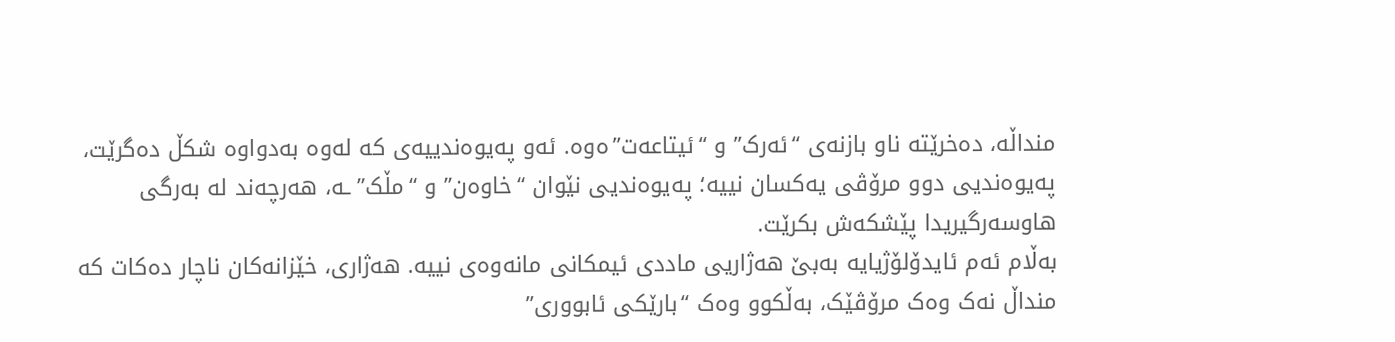منداڵە، دەخرێتە ناو بازنەی “ئەرک” و “ئیتاعەت”ەوە. ئەو پەیوەندییەی کە لەوە بەدواوە شکڵ دەگرێت، پەیوەندیی دوو مرۆڤی یەکسان نییە؛ پەیوەندیی نێوان “خاوەن” و “مڵک”ـە، هەرچەند لە بەرگی هاوسەرگیریدا پێشکەش بکرێت.
بەڵام ئەم ئایدۆلۆژیایە بەبێ هەژاریی ماددی ئیمکانی مانەوەی نییە. هەژاری، خێزانەکان ناچار دەکات کە منداڵ نەک وەک مرۆڤێک، بەڵکوو وەک “بارێکی ئابووری”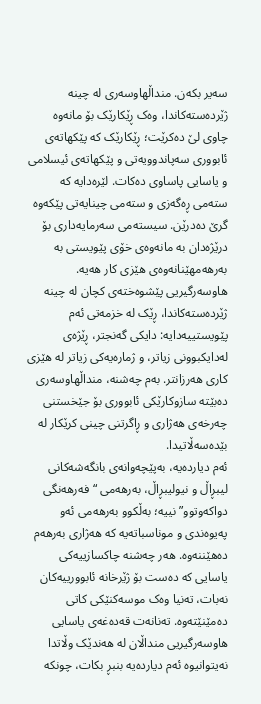سەیر بکەن. منداڵهاوسەری لە چینە ژێردەستەکاندا، وەک ڕێکارێک بۆ مانەوە چاوی لێ دەکرێت؛ ڕێکارێک کە پێکهاتەی ئابووری سەپاندوویەتی و پێکهاتەی ئیسلامی و یاسایی پاساوی دەکات. لێرەدایە کە ستەمی ڕەگەزی و ستەمی چینایەتی پێکەوە گرێ دەدرێن. سیستەمی سەرمایەداری بۆ درێژەدان بە مانەوەی خۆی پێویستی بە بەرهەمهێنانەوەی هێزی کار هەیە. هاوسەرگیریی پێشوەختەی کچان لە چینە ژێردەستەکاندا، ڕێک لە خزمەتی ئەم پێویستییەدایە: دایکی گەنجتر، ڕێژەی لەدایکبوونی زیاتر، و ژمارەیەکی زیاتر لە هێزی کاری هەرزانتر. بەم چەشنە، منداڵهاوسەری دەبێتە سازوکارێکی ئابووری بۆ جێخستنی چەرخەی هەژاری و ڕاگرتنی چینی کرێکار لە بێدەسەڵاتیدا.
ئەم دیاردەیە، بەپێچەوانەی بانگەشەکانی لیبڕاڵ و نیولیبڕاڵ، بەرهەمی “فەرهەنگی دواکەوتوو” نییە؛ بەڵکوو بەرهەمی ئەو پەیوەندی و موناسباتەیە کە هەژاری بەرهەم دەهێننەوە. هەر چەشنە چاکسازییەکی یاسایی کە دەست بۆ ژێرخانە ئابوورییەکان نەبات، تەنیا وەک موسەکنێکی کاتی دەمێنێتەوە. تەنانەت قەدەغەی یاسایی هاوسەرگیریی منداڵان لە هەندێک وڵاتدا نەیتوانیوە ئەم دیاردەیە بنبڕ بکات، چونکە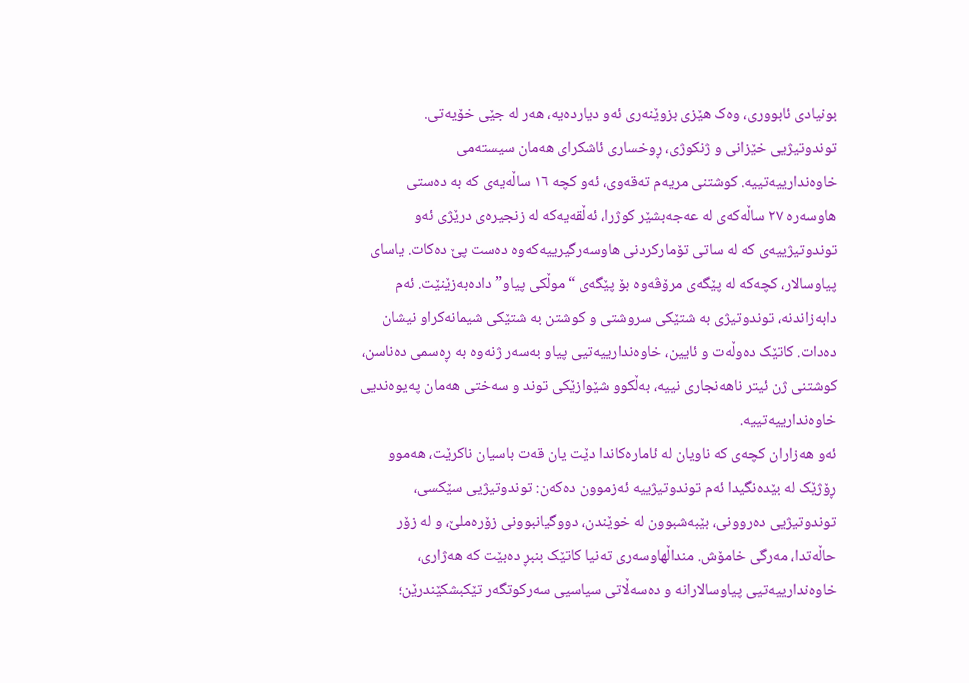بونیادی ئابووری، وەک هێزی بزوێنەری ئەو دیاردەیە، هەر لە جێی خۆیەتی. توندوتیژیی خێزانی و ژنکوژی، ڕوخساری ئاشکرای هەمان سیستەمی خاوەندارییەتییە. کوشتنی مریەم تەقەوی، ئەو کچە ١٦ ساڵەیەی کە بە دەستی هاوسەرە ٢٧ ساڵەکەی لە عەجەبشێر کوژرا، ئەڵقەیەکە لە زنجیرەی درێژی ئەو توندوتیژییەی کە لە ساتی تۆمارکردنی هاوسەرگیرییەکەوە دەست پێ دەکات. یاسای پیاوسالار، کچەکە لە پێگەی مرۆڤەوە بۆ پێگەی “موڵکی پیاو” دادەبەزێنێت. ئەم دابەزاندنە، توندوتیژی بە شتێکی سروشتی و کوشتن بە شتێکی شیمانەکراو نیشان دەدات. کاتێک دەوڵەت و ئایین، خاوەندارییەتیی پیاو بەسەر ژنەوە بە ڕەسمی دەناسن، کوشتنی ژن ئیتر ناهەنجاری نییە، بەڵکوو شێوازێکی توند و سەختی هەمان پەیوەندیی خاوەندارییەتییە.
ئەو هەزاران کچەی کە ناویان لە ئامارەکاندا دێت یان قەت باسیان ناکرێت، هەموو ڕۆژێک لە بێدەنگیدا ئەم توندوتیژییە ئەزموون دەکەن: توندوتیژیی سێکسی، توندوتیژیی دەروونی، بێبەشبوون لە خوێندن، دووگیانبوونی زۆرەملێ، و لە زۆر حاڵەتدا، مەرگی خامۆش. منداڵهاوسەری تەنیا کاتێک بنبڕ دەبێت کە هەژاری، خاوەندارییەتیی پیاوسالارانە و دەسەڵاتی سیاسیی سەرکوتگەر تێکبشکێندرێن؛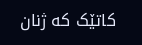کاتێک کە ژنان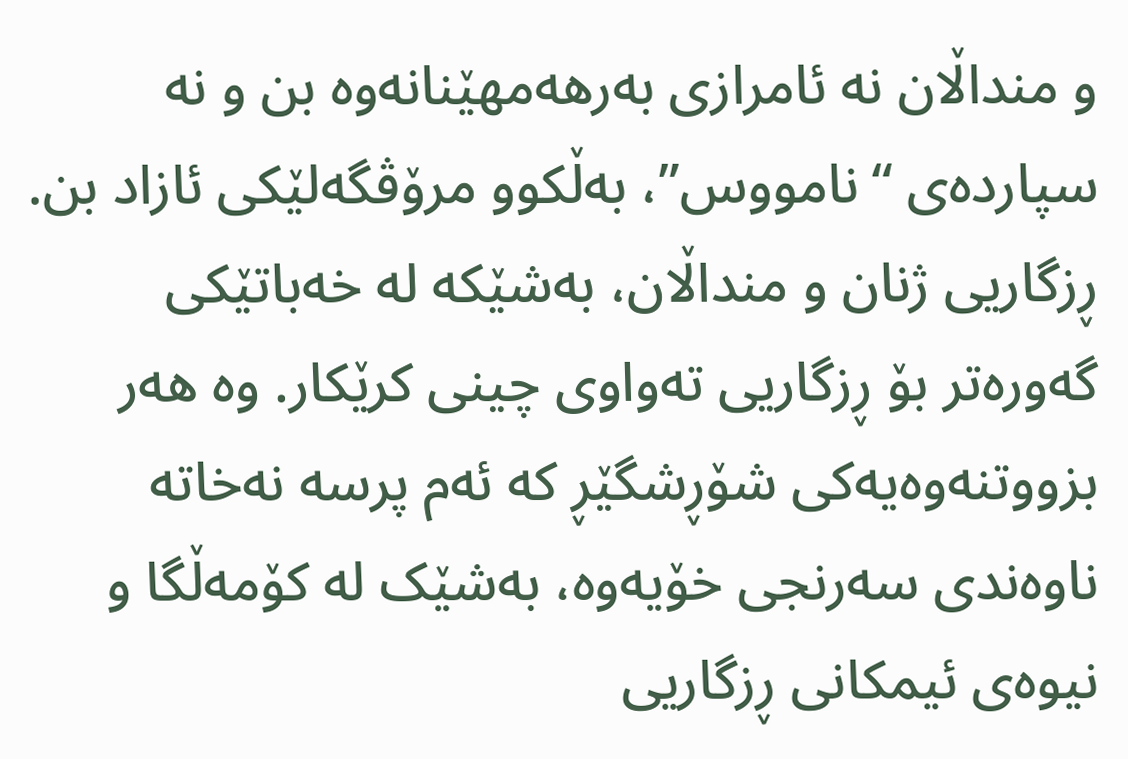و منداڵان نە ئامرازی بەرهەمهێنانەوە بن و نە سپاردەی “نامووس”، بەڵکوو مرۆڤگەلێکی ئازاد بن. ڕزگاریی ژنان و منداڵان، بەشێکە لە خەباتێکی گەورەتر بۆ ڕزگاریی تەواوی چینی کرێکار. وە هەر بزووتنەوەیەکی شۆڕشگێڕ کە ئەم پرسە نەخاتە ناوەندی سەرنجی خۆیەوە، بەشێک لە کۆمەڵگا و نیوەی ئیمکانی ڕزگاریی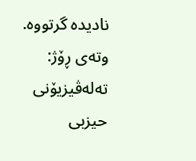نادیدە گرتووە.
وتەی ڕۆژ: تەلەڤیزیۆنی حیزبی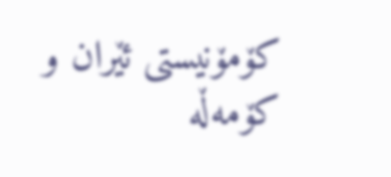کۆمۆنیستی ئێران و کۆمەڵە